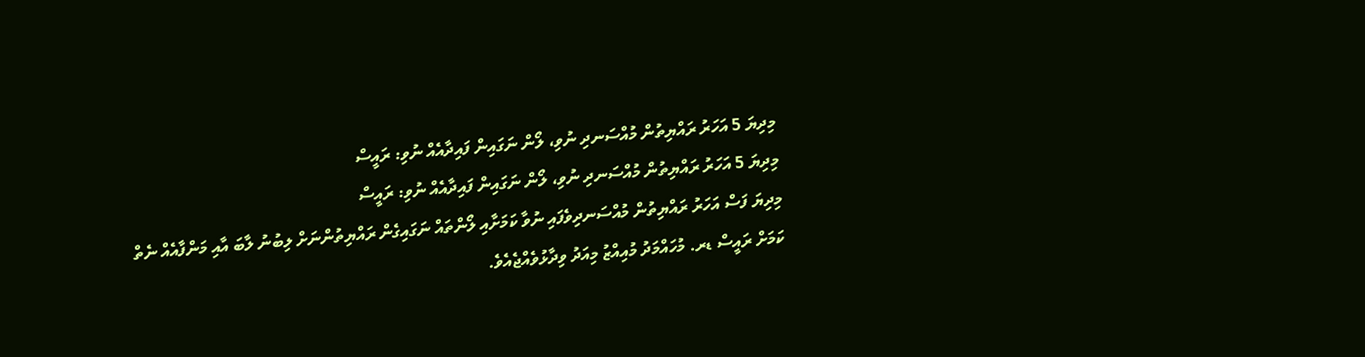މިދިޔަ 5 އަހަރު ރައްޔިތުން މުއްސަނދި ނުވި، ލޯން ނަގައިން ފައިދާއެއް ނުވި: ރައީސް
މިދިޔަ 5 އަހަރު ރައްޔިތުން މުއްސަނދި ނުވި، ލޯން ނަގައިން ފައިދާއެއް ނުވި: ރައީސް
މިދިޔަ ފަސް އަހަރު ރައްޔިތުން މުއްސަނދިވެފައި ނުވާ ކަމަށާއި ލޯންތައް ނަގައިގެން ރައްޔިތުންނަށް ލިބުނު ލާބަ އާއި މަންފާއެއް ނެތް ކަމަށް ރައީސް ޑރ. މުހައްމަދު މުއިއްޒު މިއަދު ވިދާޅުވެއްޖެއެވެ.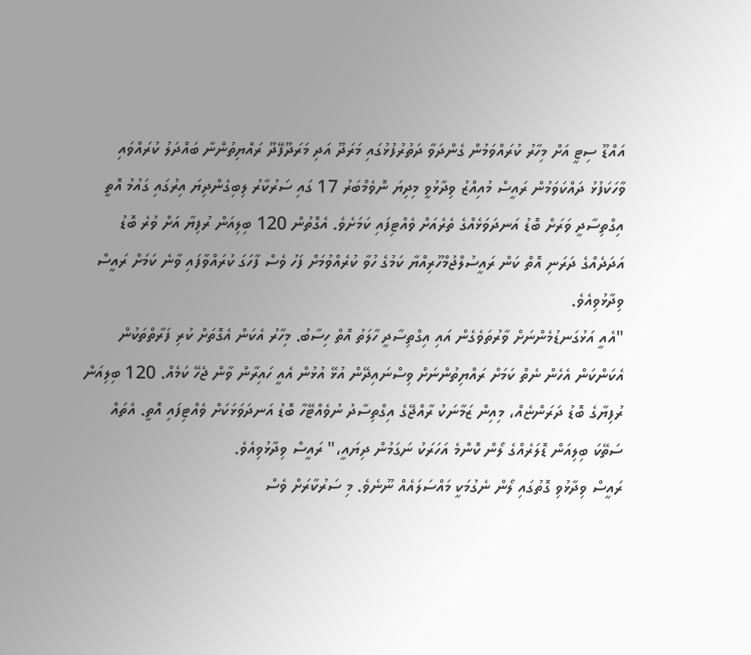އައްޑޫ ސިޓީ އަށް މިހާރު ކުރައްވަމުން ގެންދަވާ ދަތުރުފުޅުގައި މަރަދޫ އަދި މަރަދޫފޭދޫ ރައްޔިތުންނާ ބައްދަލު ކުރައްވައި ވާހަކަފުޅު ދައްކަވަމުން ރައީސް މުއިއްޒު ވިދާޅުވީ މިދިޔަ ނޮވެމްބަރު 17 ގައި ސަރުކާރު ލިބިގެންދިޔަ އިރުގައި ގައުމު އޮތީ އިގްތިސާދީ ވަރަށް ބޮޑު އަނދަވަޅެއްގެ ތެރެއަށް ވެއްޓިފައި ކަމަށެވެ. އެގޮތުން 120 ބިލިއަން ރުފިޔާ އަށް ވުރެ ބޮޑު އަދަދެއްގެ ދަރަނި އޮތް ކަން ރައީސުލްޖުމްހޫރިއްޔާ ކަމުގެ ހުވާ ކުރެއްވުމަށް ފަހު ވެސް ފާހަގަ ކުރައްވާފައި ވާނެ ކަމަށް ރައީސް ވިދާޅުވިއެވެ.
"އެއީ އަޅުގަނޑުމެންނަށް ވާރުތަވެގެން އައި އިގްތިސާދީ ހާލަތު އޮތް ހިސާބު. މިހާރު އެކަން އެގޮތަށް ކުރި ފަރާތްތަކުން އެކަންކަން އެހެން ނެތް ކަމަށް ރައްޔިތުންނަށް ވިސްނައިދޭން އުޅޭ އުޅުން އެއީ ހައިރާން ވާން ޖެހޭ ކަމެއް. 120 ބިލިއަން ރުފިޔާގެ ބޮޑު ދަރަންޏެއް، މިއިން ޒަމާނަކު ރާއްޖޭގެ އިގްތިސާދު ނުވެއްޓޭހާ ބޮޑު އަނދަވަޅަކަށް ވެއްޓިފައި އޮތީ. އެތައް ސަތޭކަ ބިލިއަން ޑޮލަރެއްގެ ލޯން ކޮންމެ އަހަރަކު ނަގަމުން ދިޔައީ،" ރައީސް ވިދާޅުވިއެވެ.
ރައީސް ވިދާޅުވި ގޮތުގައި ލޯން ނެގުމަކީ މައްސަލައެއް ނޫނެވެ. މި ސަރުކާރަށް ވެސް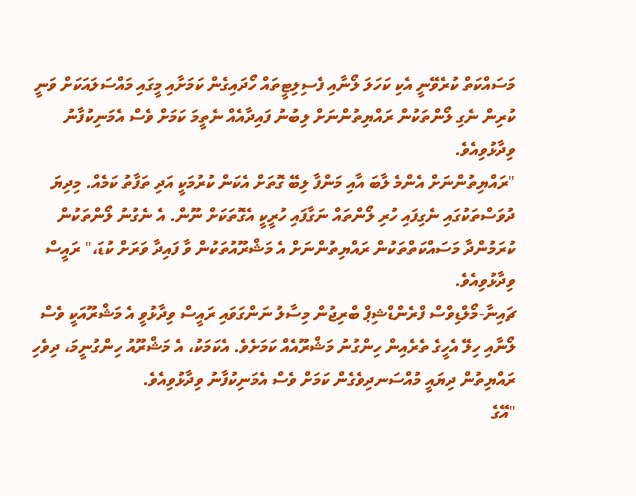މަސައްކަތް ކުރެވޭނީ އެކި ކަހަލަ ލޯނާއި ފެސިލިޓީތައް ހޯދައިގެން ކަމަށާއި މީގައި މައްސަލައަކަށް ވަނީ ކުރިން ނެގި ލޯންތަކުން ރައްޔިތުންނަށް ލިބުނު ފައިދާއެއް ނެތީމަ ކަމަށް ވެސް އެމަނިކުފާނު ވިދާޅުވިއެވެ.
"ރައްޔިތުންނަށް އެންމެ ލާބަ އާއި މަންފާ ލިބޭ ގޮތަށް އެކަން ކުރުމަކީ އަދި ތަފާތު ކަމެއް. މިދިޔަ ދުވަސްތަކުގައި ނެގިފައި ހުރި ލޯންތައް ނަގާފައި ހުރީކީ އެގޮތަކަށް ނޫން. އެ ނެގުނު ލޯންތަކުން ކުރަމުންދާ މަސައްކަތްތަކުން ރައްޔިތުންނަށް އެ މަޝްރޫއުތަކުން ވާ ފައިދާ ވަރަށް ކުޑަ،" ރައީސް ވިދާޅުވިއެވެ.
ޗައިނާ-މޯލްޑިވްސް ފްރެންޑްޝިޕް ބްރިޖުން މިސާލު ނަންގަވައި ރައީސް ވިދާޅުވީ އެ މަޝްރޫއަކީ ވެސް ލޯނާއި ހިލޭ އެހީގެ ތެރެއިން ހިންގުނު މަޝްރޫއެއް ކަމަށެވެ. އެކަމަކު، އެ މަޝްރޫއު ހިންގުނީމަ، ދިވެހި ރައްޔިތުން ދިޔައީ މުއްސަނދިވެގެން ކަމަށް ވެސް އެމަނިކުފާނު ވިދާޅުވިއެވެ.
"އޭގެ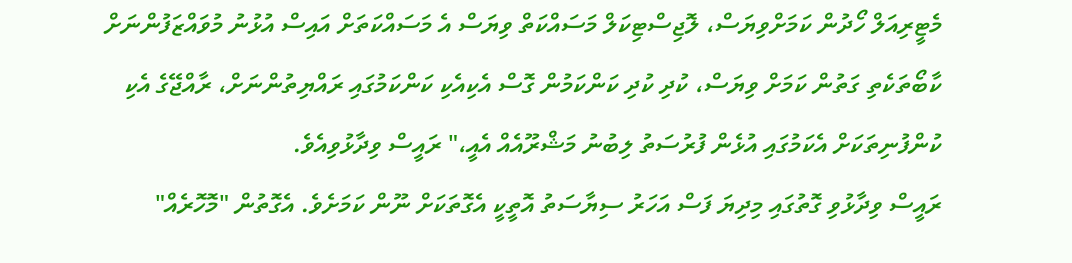މެޓީރިއަލް ހޯދުން ކަމަށްވިޔަސް، ލޮޖިސްޓިކަލް މަސައްކަތް ވިޔަސް އެ މަސައްކަތަށް އައިސް އުޅުނު މުވައްޒަފުންނަށް ކާބޯތަކެތި ގަތުން ކަމަށް ވިޔަސް، ކުދި ކުދި ކަންކަމުން ގޮސް އެކިއެކި ކަންކަމުގައި ރައްޔިތުންނަށް، ރާއްޖޭގެ އެކި ކުންފުނިތަކަށް އެކަމުގައި އުޅެން ފުރުސަތު ލިބުނު މަޝްރޫއެއް އެއީ،" ރައީސް ވިދާޅުވިއެވެ.
ރައީސް ވިދާޅުވި ގޮތުގައި މިދިޔަ ފަސް އަހަރު ސިޔާސަތު އޮތީކީ އެގޮތަކަށް ނޫން ކަމަށެވެ. އެގޮތުން "މޮހޮރެއް"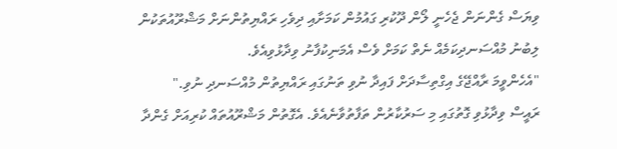ވިޔަސް ގެންނަން ޖެހެނީ ލޯން ދޫކުރި ގައުމުން ކަމަށާއި ދިވެހި ރައްޔިތުންނަށް މަޝްރޫއުތަކުން ލިބުނު މުއްސަނދިކަމެއް ނެތް ކަމަށް ވެސް އެމަނިކުފާނު ވިދާޅުވިއެވެ.
"އެހެންވީމަ ރާއްޖޭގެ އިގްތިސާދަށް ފައިދާ ނުވި ތަނުގައި ރައްޔިތުން މުއްސަނދި ނުވި."
ރައީސް ވިދާޅުވި ގޮތުގައި މި ސަރުކާރުން ތަފާތުވާނެއެވެ. އެގޮތުން މަޝްރޫއުތައް ކުރިއަށް ގެންދާ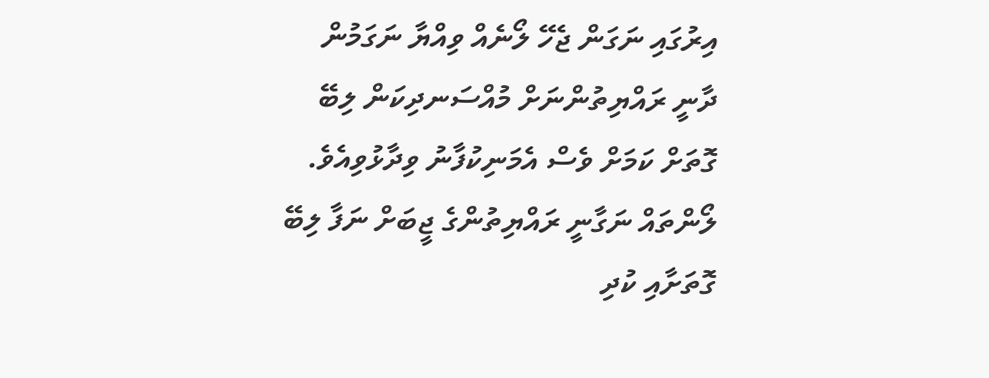އިރުގައި ނަގަން ޖެހޭ ލޯނެއް ވިއްޔާ ނަގަމުން ދާނީ ރައްޔިތުންނަށް މުއްސަނދިކަން ލިބޭ ގޮތަށް ކަމަށް ވެސް އެމަނިކުފާނު ވިދާޅުވިއެވެ. ލޯންތައް ނަގާނީ ރައްޔިތުންގެ ޖީބަށް ނަފާ ލިބޭ ގޮތަށާއި ކުދި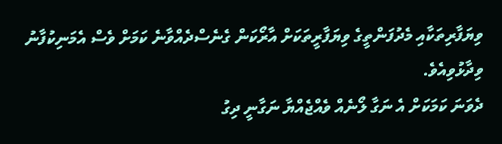ވިޔަފާރިތަކާއި މެދުފަންތީގެ ވިޔަފާރީތަކަށް އާރޯކަން ގެނެސްދެއްވާނެ ކަމަށް ވެސް އެމަނިކުފާނު ވިދާޅުވިއެވެ.
ދެވަނަ ކަމަކަށް އެ ނަގާ ލޯނެއް ވެއްޖެއްޔާ ނަގާނީ ދިގު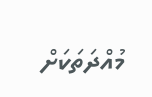މުއްދަތަކަށް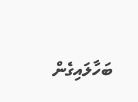ބަހާލައިގެން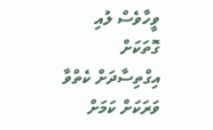ވީހާވެސް ލުއި ގޮތަކަށް އިގްތިސާދަށް ކެތްވާ ވަރަކަށް ކަމަށް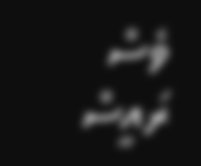ވެސް ރައީސް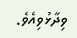ވިދާޅުވިއެވެ.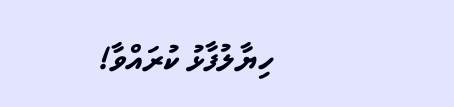ހިޔާލުފާޅު ކުރައްވާ!